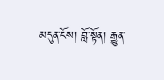མདུན་ངོས། བློ་སྟོན། རྒྱུན་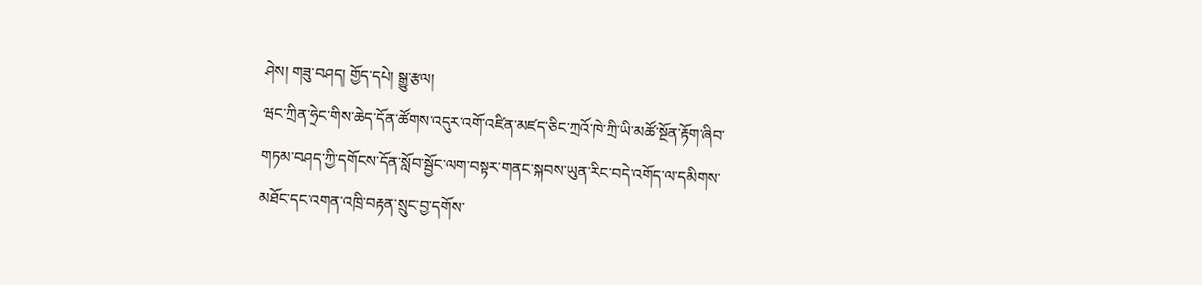ཤེས། གཟུ་བཤད། གྱོད་དཔེ། སྒྱུ་རྩལ།
ཝང་ཀྲིན་ཧྲེང་གིས་ཆེད་དོན་ཚོགས་འདུར་འགོ་འཛིན་མཛད་ཅིང་ཀྲའོ་ཁེ་ཀྲི་ཡི་མཚོ་སྔོན་རྟོག་ཞིབ་གཏམ་བཤད་ཀྱི་དགོངས་དོན་སློབ་སྦྱོང་ལག་བསྟར་གནང་སྐབས་ཡུན་རིང་བདེ་འགོད་ལ་དམིགས་མཐོང་དང་འགན་འཁྲི་བརྟན་སྲུང་བྱ་དགོས་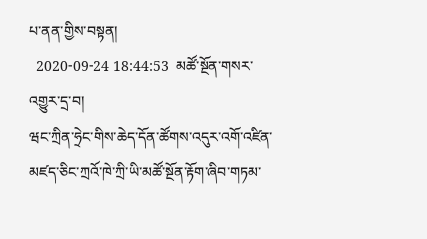པ་ནན་གྱིས་བསྟན།
  2020-09-24 18:44:53  མཚོ་སྔོན་གསར་འགྱུར་དྲ་བ།
ཝང་ཀྲིན་ཧྲེང་གིས་ཆེད་དོན་ཚོགས་འདུར་འགོ་འཛིན་མཛད་ཅིང་ཀྲའོ་ཁེ་ཀྲི་ཡི་མཚོ་སྔོན་རྟོག་ཞིབ་གཏམ་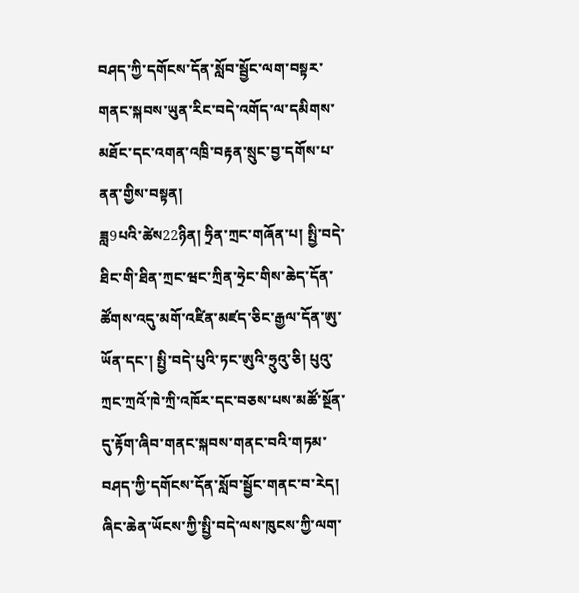བཤད་ཀྱི་དགོངས་དོན་སློབ་སྦྱོང་ལག་བསྟར་གནང་སྐབས་ཡུན་རིང་བདེ་འགོད་ལ་དམིགས་མཐོང་དང་འགན་འཁྲི་བརྟན་སྲུང་བྱ་དགོས་པ་ནན་གྱིས་བསྟན།
ཟླ9པའི་ཚེས22ཉིན། ཧྲིན་ཀྲང་གཞོན་པ། སྤྱི་བདེ་ཐིང་གི་ཐིན་ཀྲང་ཝང་ཀྲིན་ཧྲེང་གིས་ཆེད་དོན་ཚོགས་འདུ་མགོ་འཛིན་མཛད་ཅིང་རྒྱལ་དོན་ཨུ་ཡོན་དང་། སྤྱི་བདེ་པུའི་ཏང་ཨུའི་ཧྲུའུ་ཅི། པུའུ་ཀྲང་ཀྲའོ་ཁེ་ཀྲི་འཁོར་དང་བཅས་པས་མཚོ་སྔོན་དུ་རྟོག་ཞིབ་གནང་སྐབས་གནང་བའི་གཏམ་བཤད་ཀྱི་དགོངས་དོན་སློབ་སྦྱོང་གནང་བ་རེད། ཞིང་ཆེན་ཡོངས་ཀྱི་སྤྱི་བདེ་ལས་ཁུངས་ཀྱི་ལག་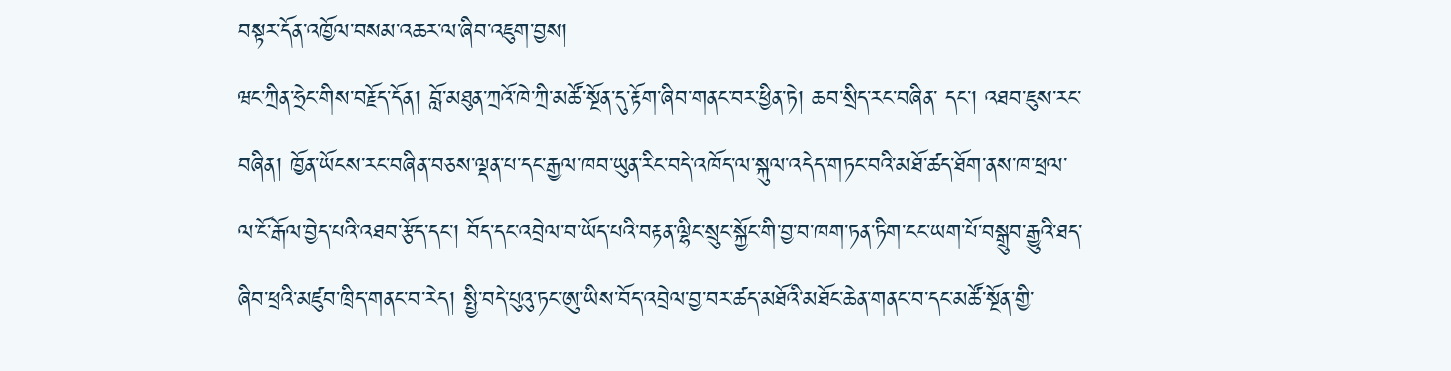བསྟར་དོན་འཁྱོལ་བསམ་འཆར་ལ་ཞིབ་འཇུག་བྱས།
ཝང་ཀྲིན་ཧྲེང་གིས་བརྗོད་དོན། བློ་མཐུན་ཀྲའོ་ཁེ་ཀྲི་མཚོ་སྔོན་དུ་རྟོག་ཞིབ་གནང་བར་ཕྱིན་ཏེ། ཆབ་སྲིད་རང་བཞིན་ དང་། འཐབ་ཇུས་རང་བཞིན། ཁྱོན་ཡོངས་རང་བཞིན་བཅས་ལྡན་པ་དང་རྒྱལ་ཁབ་ཡུན་རིང་བདེ་འཁོད་ལ་སྐུལ་འདེད་གཏང་བའི་མཐོ་ཚད་ཐོག་ནས་ཁ་ཕྲལ་ལ་ངོ་རྒོལ་བྱེད་པའི་འཐབ་རྩོད་དང་། བོད་དང་འབྲེལ་བ་ཡོད་པའི་བརྟན་ལྷིང་སྲུང་སྐྱོང་གི་བྱ་བ་ཁག་ཏན་ཏིག་ངང་ཡག་པོ་བསྒྲུབ་རྒྱུའི་ཐད་ཞིབ་ཕྲའི་མཛུབ་ཁྲིད་གནང་བ་རེད། སྤྱི་བདེ་པུའུ་ཏང་ཨུ་ཡིས་བོད་འབྲེལ་བྱ་བར་ཚད་མཐོའི་མཐོང་ཆེན་གནང་བ་དང་མཚོ་སྔོན་གྱི་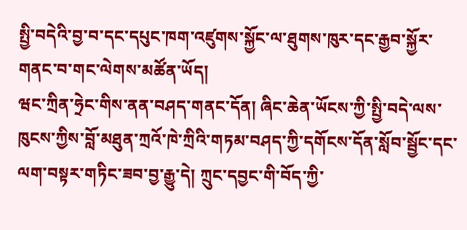སྤྱི་བདེའི་བྱ་བ་དང་དཔུང་ཁག་འཛུགས་སྐྱོང་ལ་ཐུགས་ཁུར་དང་རྒྱབ་སྐྱོར་གནང་བ་གང་ལེགས་མཚོན་ཡོད།
ཝང་ཀྲིན་ཧྲེང་གིས་ནན་བཤད་གནང་དོན། ཞིང་ཆེན་ཡོངས་ཀྱི་སྤྱི་བདེ་ལས་ཁུངས་ཀྱིས་བློ་མཐུན་ཀྲའོ་ཁེ་ཀྲིའི་གཏམ་བཤད་ཀྱི་དགོངས་དོན་སློབ་སྦྱོང་དང་ལག་བསྟར་གཏིང་ཟབ་བྱ་རྒྱུ་དེ། ཀྲུང་དབྱང་གི་བོད་ཀྱི་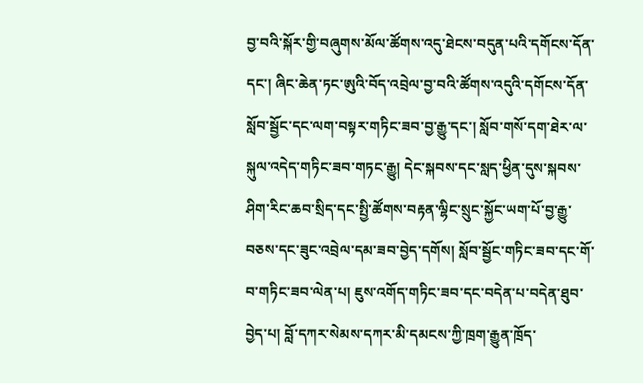བྱ་བའི་སྐོར་གྱི་བཞུགས་མོལ་ཚོགས་འདུ་ཐེངས་བདུན་པའི་དགོངས་དོན་དང་། ཞིང་ཆེན་ཏང་ཨུའི་བོད་འབྲེལ་བྱ་བའི་ཚོགས་འདུའི་དགོངས་དོན་སློབ་སྦྱོང་དང་ལག་བསྟར་གཏིང་ཟབ་བྱ་རྒྱུ་དང་། སློབ་གསོ་དག་ཐེར་ལ་སྐུལ་འདེད་གཏིང་ཟབ་གཏང་རྒྱུ། དེང་སྐབས་དང་སླད་ཕྱིན་དུས་སྐབས་ཤིག་རིང་ཆབ་སྲིད་དང་སྤྱི་ཚོགས་བརྟན་ལྷིང་སྲུང་སྐྱོང་ཡག་པོ་བྱ་རྒྱུ་བཅས་དང་ཟུང་འབྲེལ་དམ་ཟབ་བྱེད་དགོས། སློབ་སྦྱོང་གཏིང་ཟབ་དང་གོ་བ་གཏིང་ཟབ་ལེན་པ། ཇུས་འགོད་གཏིང་ཟབ་དང་བདེན་པ་བདེན་ཐུབ་བྱེད་པ། བློ་དཀར་སེམས་དཀར་མི་དམངས་ཀྱི་ཁྲག་རྒྱུན་ཁྲོད་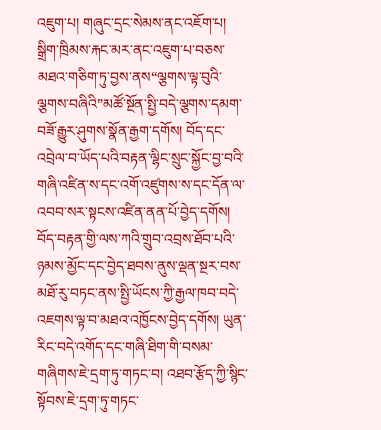འཇུག་པ། གཞུང་དྲང་སེམས་ནང་འཇོག་པ། སྒྲིག་ཁྲིམས་རྐང་མར་ནང་འཇུག་པ་བཅས་མཐའ་གཅིག་ཏུ་བྱས་ནས“ལྕགས་ལྟ་བུའི་ལྕགས་བཞིའི”མཚོ་སྔོན་སྤྱི་བདེ་ལྕགས་དམག་བཟོ་རྒྱུར་ཤུགས་སྣོན་རྒྱག་དགོས། བོད་དང་འབྲེལ་བ་ཡོད་པའི་བརྟན་ལྷིང་སྲུང་སྐྱོང་བྱ་བའི་གཞི་འཛིན་ས་དང་འགོ་འཛུགས་ས་དང་དོན་ལ་འབབ་སར་སྟངས་འཛིན་ནན་པོ་བྱེད་དགོས། བོད་བརྟན་གྱི་ལས་ཀའི་གྲུབ་འབྲས་ཐོབ་པའི་ཉམས་མྱོང་དང་བྱེད་ཐབས་ནུས་ལྡན་སྔར་བས་མཐོ་རུ་བཏང་ནས་སྤྱི་ཡོངས་ཀྱི་རྒྱལ་ཁབ་བདེ་འཇགས་ལྟ་བ་མཐའ་འཁྱོངས་བྱེད་དགོས། ཡུན་རིང་བདེ་འགོད་དང་གཞི་ཐིག་གི་བསམ་གཞིགས་ཇེ་དྲག་ཏུ་གཏང་བ། འཐབ་རྩོད་ཀྱི་སྙིང་སྟོབས་ཇེ་དྲག་ཏུ་གཏང་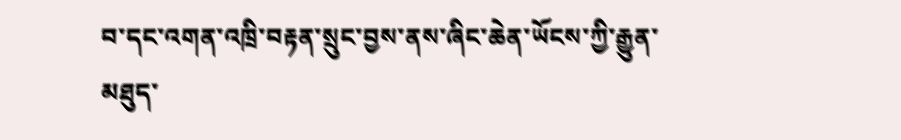བ་དང་འགན་འཁྲི་བརྟན་སྲུང་བྱས་ནས་ཞིང་ཆེན་ཡོངས་ཀྱི་རྒྱུན་མཐུད་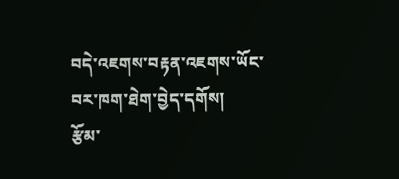བདེ་འཇགས་བརྟན་འཇགས་ཡོང་བར་ཁག་ཐེག་བྱེད་དགོས།
རྩོམ་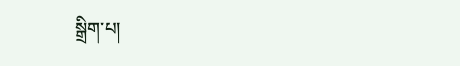སྒྲིག་པ།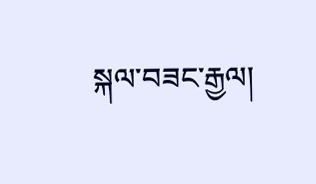སྐལ་བཟང་རྒྱལ།